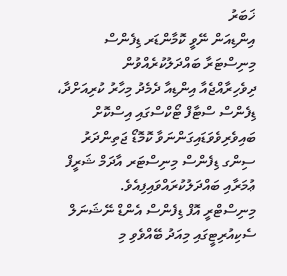ޚަބަރު
އިންޑިއަން ނޭވީ ކޮމާންޑަރ ޑިފެންސް މިނިސްޓަރާ ބައްދަލުކުރެއްވުން
ދިވެހިރާއްޖެއާ އިންޑިއާ ދެމެދު މިހާރު ކުރިއަށްދާ، ޑިފެންސް ސްޓާފް ޓޯކްސްގައި އިސްކޮށް ބައިވެރިވެވަޑައިގަންނަވާ ކޮމޮޑޯ ޖަތިންދަރު ސިންގ ޑިފެންސް މިނިސްޓަރ އާދަމް ޝަރީފް ޢުމަރާއި ބައްދަލުކުރައްވައިފިއެވެ.
މިނިސްޓްރީ އޮފް ޑިފެންސް އެންޑް ނޭޝަނަލް ސެކިއުރިޓީގައި މިއަދު ބޭއްވެވި މި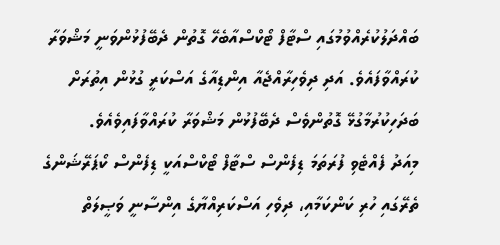ބައްދަލުކުރެއްވުމުގައި ސްޓާފް ޓޯކްސްއާބެހޭ ގޮތުން ދެބޭފުޅުންވަނީ މަޝްވަރާ ކުރައްވާފައެވެ. އަދި ދިވެހިރާއްޖެއާ އިންޑިއާގެ އަސްކަރީ ގުޅުން އިތުރަށް ބަދަހިކުރުމާގުޅޭ ގޮތުންވެސް ދެބޭފުޅުން މަޝްވަރާ ކުރައްވާފައިވެއެވެ.
މިއަދު ފެއްޓެވި ފުރަތަމަ ޑިފެންސް ސްޓާފް ޓޯކްސްއަކީ ޑިފެންސް ކޯޕަރޭޝަންގެ ތެރޭގައި ހުރި ކަންކަމާއި، ދިވެހި އަސްކަރިއްޔާގެ އިންސާނީ ވަޞީލަތް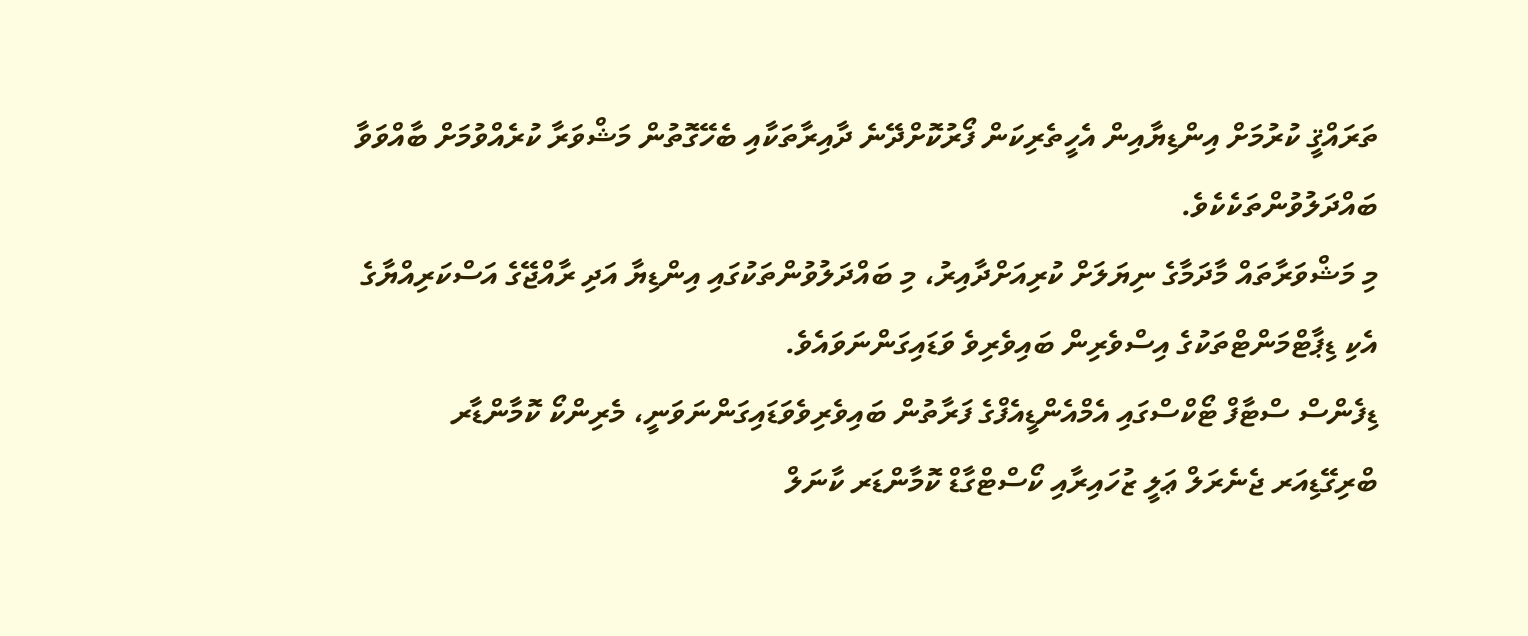ތަރައްޤީ ކުރުމަށް އިންޑިޔާއިން އެހީތެރިކަން ފޯރުކޮށްދޭނެ ދާއިރާތަކާއި ބެހޭގޮތުން މަޝްވަރާ ކުރެއްވުމަށް ބާއްވަވާ ބައްދަލުވުންތަކެކެވެ.
މި މަޝްވަރާތައް މާދަމާގެ ނިޔަލަށް ކުރިއަށްދާއިރު، މި ބައްދަލުވުންތަކުގައި އިންޑިޔާ އަދި ރާއްޖޭގެ އަސްކަރިއްޔާގެ އެކި ޑިޕާޓްމަންޓްތަކުގެ އިސްވެރިން ބައިވެރިވެ ވަޑައިގަންނަވައެވެ.
ޑިފެންސް ސްޓާފް ޓޯކްސްގައި އެމްއެންޑީއެފްގެ ފަރާތުން ބައިވެރިވެވަޑައިގަންނަވަނީ، މެރިންކޯ ކޮމާންޑާރ ބްރިގޭޑިއަރ ޖެނެރަލް ޢަލީ ޒުހައިރާއި ކޯސްޓްގާޑް ކޮމާންޑަރ ކާނަލް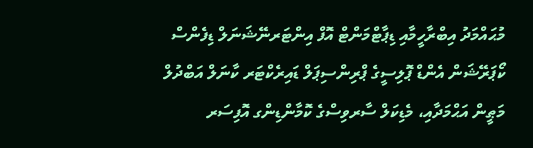މުޙައްމަދު އިބްރާހީމާއި ޑިޕާޓްމަންޓް އޮފް އިންޓަރނޭޝަނަލް ޑިފެންސް ކޯޕަރޭޝަން އެންޑް ޕޮލިސީގެ ޕްރިންސިޕަލް ޑައިރެކްޓަރ ކާނަލް އަބްދުލް މަޠީން އަޙްމަދާއި، މެޑިކަލް ސާރވިސްގެ ކޮމާންޑިންގ އޮފިސަރ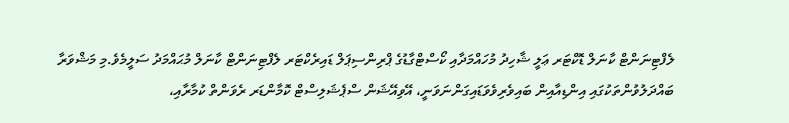ލެފްޓިނަންޓް ކާނަލް ޑޮކްޓަރ ޢަލީ ޝާހިދު މުހައްމަދާއި ކޯސްޓްގާޑުގެ ޕްރިންސިޕަލް ޑައިރެކްޓަރ ލެފްޓިނަންޓް ކާނަލް މުޙައްމަދު ސަލީމެވެ.މި މަޝްވަރާ ބައްދަލުވުންތަކުގައި އިންޑިއާއިން ބައިވެރިވެވަޑައިގަންނަވަނީ، އޭވިއޭޝަން ސްޕެޝަލިސްޓް ކޮމާންޑަރ ރެވަންތް ކުމާރާއި،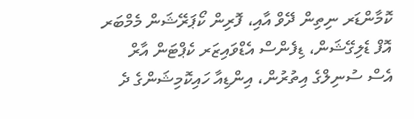ކޮމާންޑަރ ނިތިން ދޭވް އާއި، ފޮރިން ކޯޕަރޭޝަން މެމްބަރ އޮފް ޑެލިގޭޝަން، ޑިފެންސް އެޑްވައިޒަރ ކެޕްޓަން އާރް އެސް ސުނިލްގެ އިތުރުން، އިންޑިއާ ހައިކޮމިޝަންގެ ދެ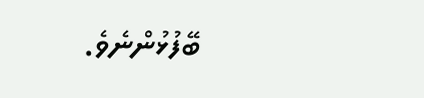ބޭފުޅުންނެވެ.